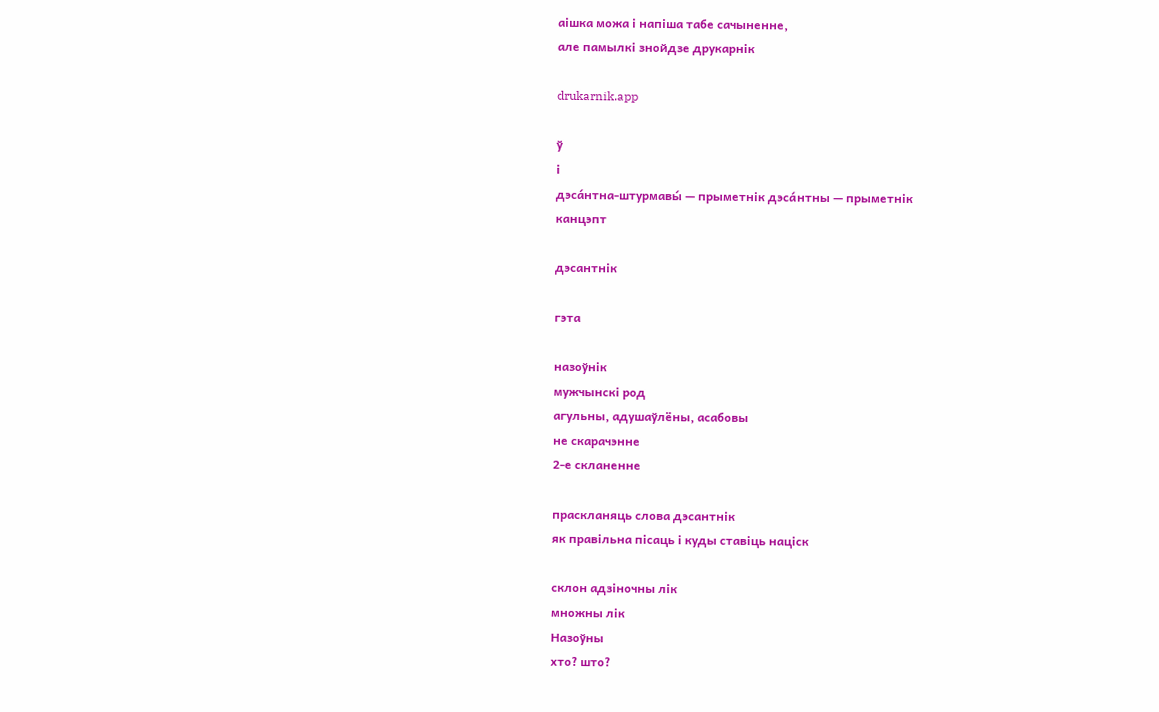аішка можа і напіша табе сачыненне,
але памылкі знойдзе друкарнік

drukarnik.app

ў
і
дэса́нтна-штурмавы́ — прыметнік дэса́нтны — прыметнік
канцэпт

дэсантнік

гэта

назоўнік
мужчынскі род
агульны, адушаўлёны, асабовы
не скарачэнне
2-е скланенне

праскланяць слова дэсантнік
як правільна пісаць і куды ставіць націск

склон адзіночны лік
множны лік
Назоўны
хто? што?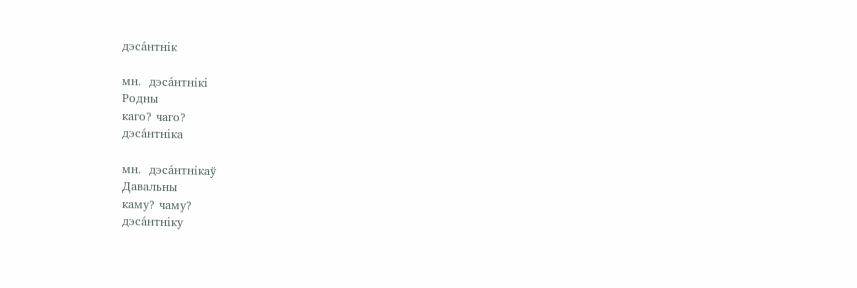дэса́нтнік

мн.  дэса́нтнікі
Родны
каго? чаго?
дэса́нтніка

мн.  дэса́нтнікаў
Давальны
каму? чаму?
дэса́нтніку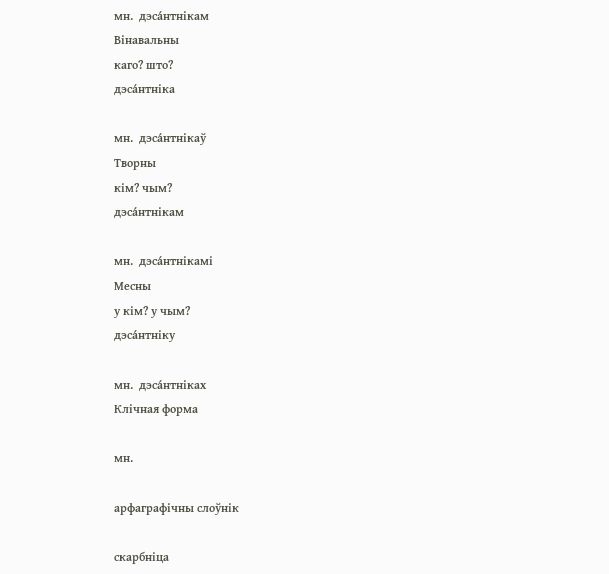мн.  дэса́нтнікам
Вінавальны
каго? што?
дэса́нтніка

мн.  дэса́нтнікаў
Творны
кім? чым?
дэса́нтнікам

мн.  дэса́нтнікамі
Месны
у кім? у чым?
дэса́нтніку

мн.  дэса́нтніках
Клічная форма

мн.

арфаграфічны слоўнік

скарбніца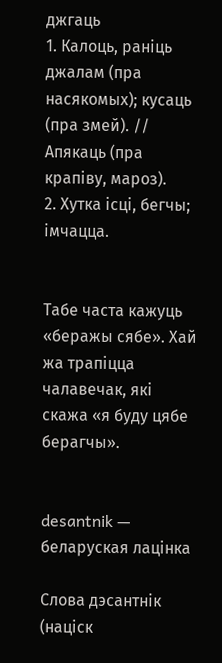джгаць
1. Калоць, раніць джалам (пра насякомых); кусаць (пра змей). // Апякаць (пра крапіву, мароз).
2. Хутка ісці, бегчы; імчацца.


Табе часта кажуць «беражы сябе». Хай жа трапіцца чалавечак, які скажа «я буду цябе берагчы».


desantnik — беларуская лацінка

Слова дэсантнік (націск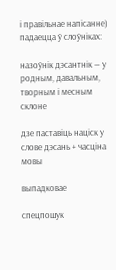і правільнае напісанне) падаецца ў слоўніках:

назоўнік дэсантнік — у родным, давальным, творным і месным склоне

дзе паставіць націск у слове дэсань + часціна мовы

выпадковае

спецпошук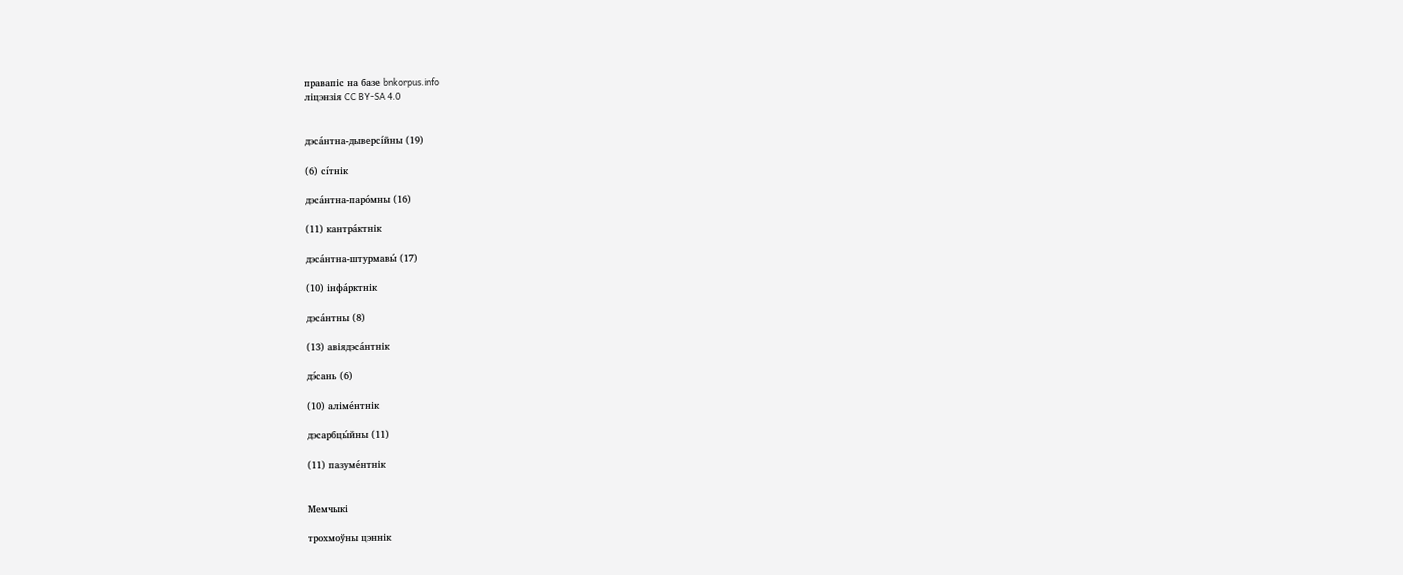правапіс на базе bnkorpus.info
ліцэнзія CC BY-SA 4.0


дэса́нтна-дыверсі́йны (19)

(6) сі́тнік

дэса́нтна-паро́мны (16)

(11) кантра́ктнік

дэса́нтна-штурмавы́ (17)

(10) інфа́рктнік

дэса́нтны (8)

(13) авіядэса́нтнік

дэ́сань (6)

(10) аліме́нтнік

дэсарбцы́йны (11)

(11) пазуме́нтнік


Мемчыкі

трохмоўны цэннік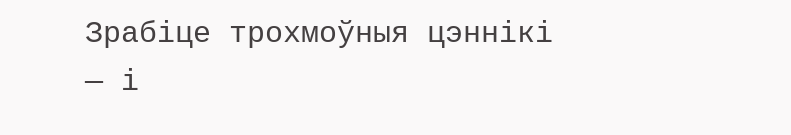Зрабіце трохмоўныя цэннікі — і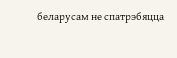беларусам не спатрэбяцца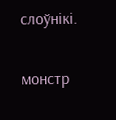слоўнікі.

монстр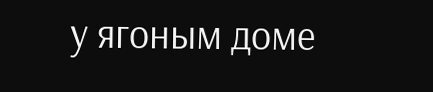у ягоным доме